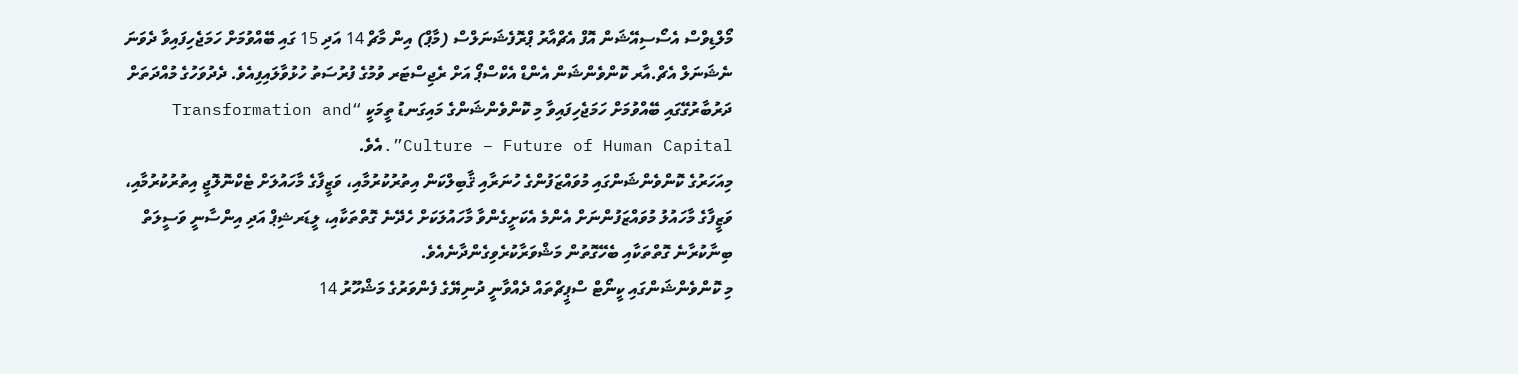މޯލްޑިވްސް އެސޯސިއޭޝަން އޮފް އެޗްއާރު ޕްރޮފެޝަނަލްސް (މާޕް) އިން މާޗް 14 އަދި 15 ގައި ބޭއްވުމަށް ހަމަޖެހިފައިވާ ދެވަނަ ނެޝަނަލް އެޗް.އާރ ކޮންވެންޝަން އެންޑް އެކްސްޕޯ އަށް ރެޖިސްޓަރ ވުމުގެ ފުރުސަތު ހުޅުވާލައިފިއެވެ. ދެދުވަހުގެ މުއްދަތަށް ދަރުބާރުގޭގައި ބޭއްވުމަށް ހަމަޖެހިފައިވާ މި ކޮންވެންޝަންގެ މައިގަނޑު ތީމަކީ “Transformation and Culture – Future of Human Capital”.އެވެ.
މިއަހަރުގެ ކޮންވެންޝަންގައި މުވައްޒަފުންގެ ހުނަރާއި ޤާބިލްކަން އިތުރުކުރުމާއި، ވަޒީފާގެ މާހައުލަށް ޓެކްނޮލޮޖީ އިތުރުކުރުމާއި، ވަޒީފާގެ މާހައުލު މުވައްޒަފުންނަށް އެންމެ އެކަށީގެންވާ މާހައުލަކަށް ހެދޭނެ ގޮތްތަކާއި، ލީޑަރޝިޕް އަދި އިންސާނީ ވަސީލަތް ބިނާކުރާނެ ގޮތްތަކާއި ބެހޭގޮތުން މަޝްވަރާކުރެވިގެންދާނެއެވެ.
މި ކޮންވެންޝަންގައި ކީނޯޓް ސްޕީޗްތައް ދެއްވާނީ ދުނިޔޭގެ ފެންވަރުގެ މަޝްހޫރު 14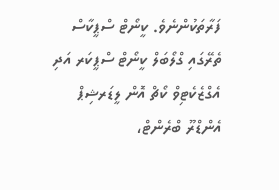ފަރާތަކުންނެވެ. ކީނޯޓް ސްޕީކާސް ތެރޭގައި ގްލޯބަލް ކީނޯޓް ސްޕީކަރ އަދި އެގްޒެކެޓިވް ކޯޗް އޮން ލީޑަރޝިޕް އެންޑްރޫ ބްރެންޓް،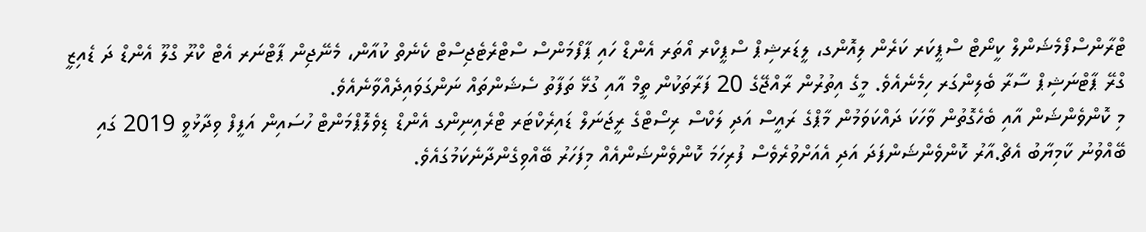ޓްރާންސްފޯމެޝަންލް ކީނޯޓް ސްޕީކަރ ކަރެން ލިއޮންގ، ލީޑަރޝިޕް ސްޕީކްރ އޯތަރ އެންޑް ހައި ޕާފޯމަންސް ސްޓްރެޓެޖިސްޓް ކެނެތް ކުއާން، މެނޭޖިން ޕާޓްނަރ އެޓް ކްރޫ ގްލޫ އެންޑް ދަ ޑެއިޒީ ގްރޭ ޕާޓްނަޝިޕް ސާރާ ބެލިންގަރ ހިމެނެއެވެ. މީގެ އިތުރުން ރާއްޖޭގެ 20 ފަރާތަކުން ތީމް އާއި ގުޅޭ ތަފާތު ސެޝަންތައް ނަންގަވައިދެއްވާނެއެވެ.
މި ކޮންވެންޝަން އާއި ބެހެގޮތުން ވާހަކަ ދައްކަވަމުން މާޕްގެ ރައީސް އަދި ލަކްސް ރިސޯޓްގެ ރީޖަނަލް ޑައިރެކްޓަރ ޓްރެއިނިންގ އެންޑް ޑިވެލޮޕްމަންޓް ހުސައިން އަފީފް ވިދާޅުވީ 2019 ގައި ބޭއްވުނު ކާމިޔާބު އެޗް.އާރު ކޮންވެންޝަންފަދަ އަދި އެއަށްވުރެވެސް ފުރިހަމަ ކޮންވެންޝަންއެއް މިފަހަރު ބޭއްވިގެންދާނެކަމުގައެވެ.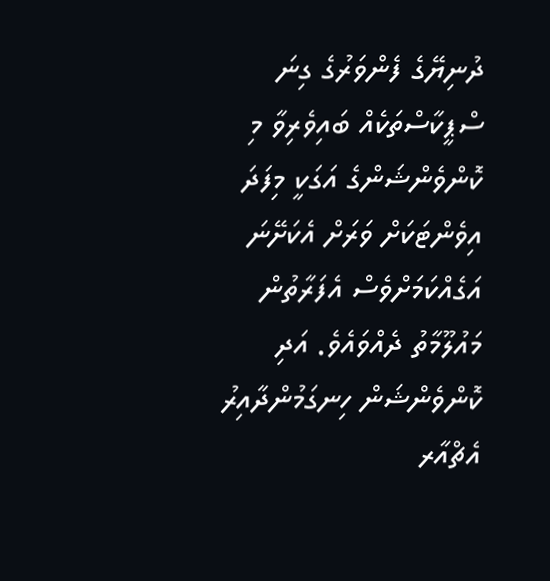ދުނިޔޭގެ ފެންވަރުގެ ގިނަ ސްޕީކާސްތަކެއް ބައިވެރިވާ މި ކޮންވެންޝަންގެ އަގަކީ މިފަދަ އިވެންޓަކަށް ވަރަށް އެކަށޭނަ އަގެއްކަމަށްވެސް އެފަރާތުން މައުލޫމާތު ދެއްވައެވެ. އަދި ކޮންވެންޝަން ހިނގަމުންދާއިރު އެޗްއާރ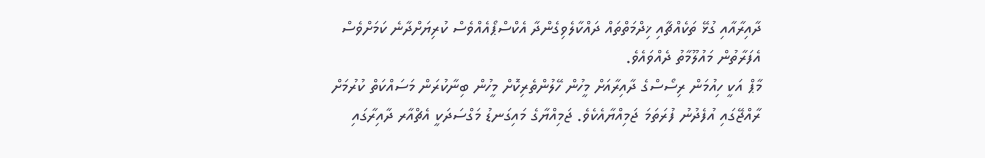ދާއިރާއާއި ގުޅޭ ތަކެއްޗާއި ޚިދްމަތްތައް ދައްކާލެވިގެންދާ އެކްސްޕޯއެއްވެސް ކުރިޔަށްދާނެ ކަމަށްވެސް އެފަރާތުން މައުލޫމާތު ދެއްވައެވެ.
މާޕް އަކީ ހިއުމަން ރިސޯސްގެ ދާއިރާއަށް މީހުން ހޭލުންތެރިކޮށް މީހުން ބިނާކުރަން މަސައްކަތް ކުރުމަށް ރާއްޖޭގައި އުފެދުނު ފުރަތަމަ ޖަމިއްޔާއެކެވެ. ޖަމިއްޔާގެ މައިގަނޑު މަގްސަދަކީ އެޗްއާރ ދާއިރާގައި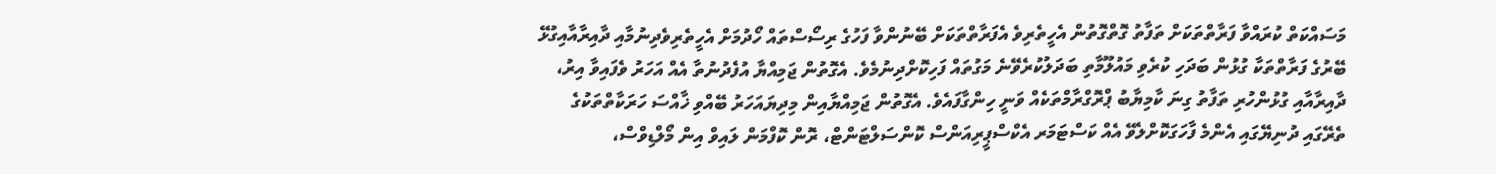މަސައްކަތް ކުރައްވާ ފަރާތްތަކަށް ތަފާތު ގޮތްގޮތުން އެހީތެރިވެ އެފަރާތްތަކަށް ބޭނުންވާ ފަހުގެ ރިސޯސްތައް ހޯދުމަށް އެހީތެރިވެދިނުމާއި ދާއިރާއާއިގުޅޭ ބޭރުގެ ފަރާތްތަކާ ގުޅުން ބަދަހި ކުރެވި މައުލޫމާތި ބަދަލުކުރެވޭނެ މަގުތައް ފަހިކޮށްދިނުމެވެ. އެގޮތުން ޖަމިއްޔާ އުފެދުނުތާ އެއް އަހަރު ވެފައިވާ އިރު، ދާއިރާއާއި ގުޅުންހުރި ތަފާތު ގިނަ ކާމިޔާބު ޕްރޮގްރާމްތަކެއް ވަނީ ހިންގާފައެވެ. އެގޮތުން ޖަމިއްޔާއިން މިދިޔައަހަރު ބޭއްވި ޚާއްސަ ހަރަކާތްތަކުގެ ތެރޭގައި ދުނިޔޭގައި އެންމެ ފާހަގަކޮށްލެވޭ އެއް ކަސްޓަމަރ އެކްސްޕީރިއަންސް ކޮންސަލްޓަންޓް، ރޮން ކޮފްމަން ލައިވް އިން މޯލްޑިވްސް،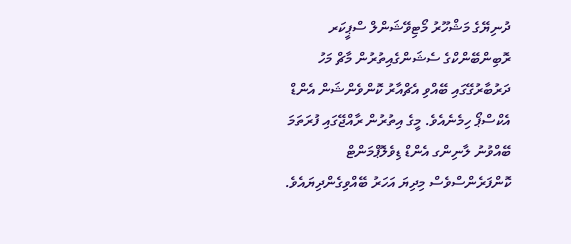ދުނިޔޭގެ މަޝްހޫރު މޯޓިވޭޝަންލް ސްޕީކަރ ރޮބިންބޭންކްގެ ސެޝަންގެއިތުރުން މާޗް މަހު ދަރުބާރުގޭގައި ބޭއްވި އެޗްއާރު ކޮންވެންޝަން އެންޑް އެކްސްޕޯ ހިމެނެއެވެ. މީގެ އިތުރުން ރާއްޖޭގައި ފުރަތަމަ ބޭއްވުނު ލާނިންގ އެންޑް ޑިވެލޮޕްމަންޓް ކޮންފަރެންސްވެސް މިދިޔަ އަހަރު ބޭއްވިގެންދިޔައެވެ.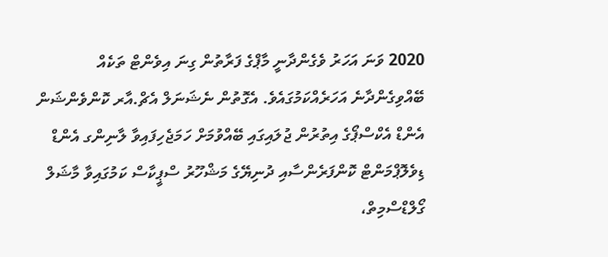2020 ވަނަ އަހަރު ވެގެންދާނީ މާޕްގެ ފަރާތުން ގިނަ އިވެންޓް ތަކެއް ބޭއްވިގެންދާނެ އަހަރެއްކަމުގައެވެ. އެގޮތުން ނެޝަނަލް އެޗް.އާރ ކޮންވެންޝަން އެންޑް އެކްސްޕޯގެ އިތުރުން ޖުލައިގައި ބޭއްވުމަށް ހަމަޖެހިފައިވާ ލާނިންގ އެންޑް ޑިވެލޮޕްމަންޓް ކޮންފަރެންސާއި ދުނިޔޭގެ މަޝްހޫރު ސްޕީކާސް ކަމުގައިވާ މާޝަލް ގޯލްޑްސްމިތް،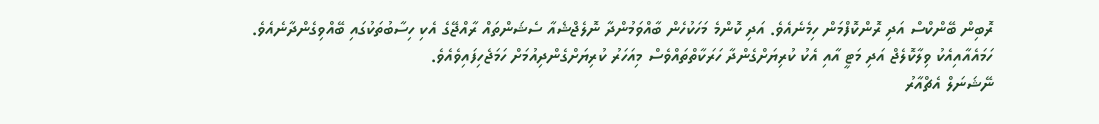ރޮބިން ބޭންކްސް އަދި ރޮންކޮފްމަން ހިމެނެއެވެ. އަދި ކޮންމެ މަހަކުހެން ބާއްވަމުންދާ ނޮލެޖްޝެއާ ސެޝަންތައް ރާއްޖޭގެ އެކި ހިސާބުތަކުގައި ބޭއްވިގެންދާނެއެވެ.
ހަމައެއާއިއެކު ވިލާކޮލެޖް އަދި މަޓީ އާއި އެކު ކުރިޔަށްގެންދާ ހަރަކާތްތައްވެސް މިއަހަރު ކުރިޔަށްގެންދިއުމަށް ހަމަޖެހިފައިވެއެވެ.
ނޭޝަނަލް އެޗްއާރު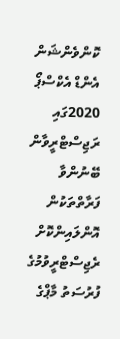ކޮންވެންޝަން އެންޑް އެކްސްޕޯ 2020ގައި ރަޖިސްޓްރީވާން ބޭނުންވާ ފަރާތްތަކުން އޮންލައިންކޮށް ރެޖިސްޓްރީވުމުގެ ފުރުސަތު މާޕްގެ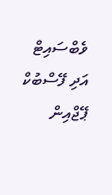ވެބްސައިޓް އަދި ފޭސްބުކް ޕޭޖްއިން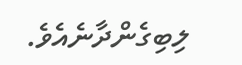ލިބިގެންދާނެއެވެ.